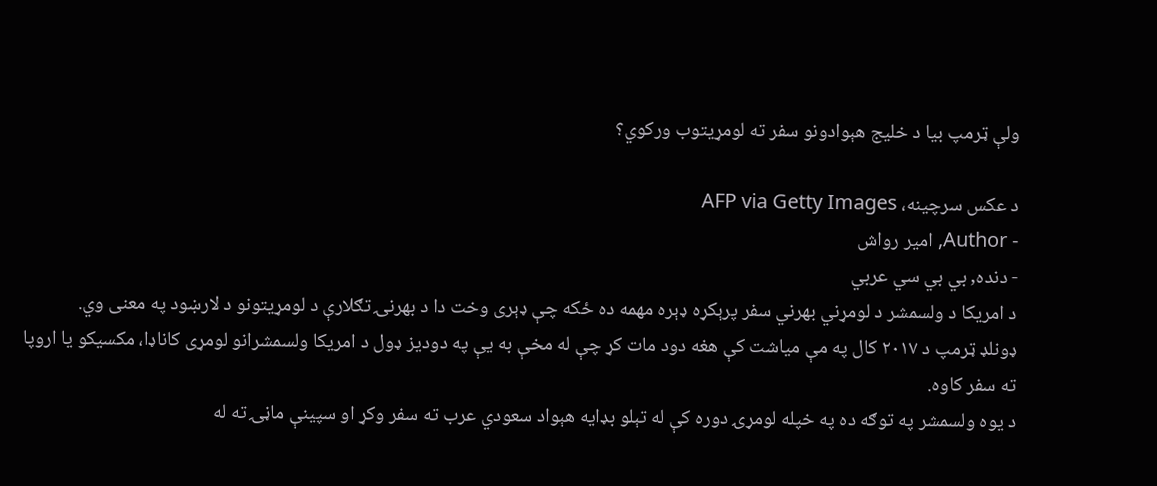ولې ټرمپ بیا د خلیج هېوادونو سفر ته لومړیتوب ورکوي؟

د عکس سرچینه، AFP via Getty Images
- Author, امیر رواش
- دنده, بي بي سي عربي
د امریکا د ولسمشر د لومړني بهرني سفر پرېکړه ډېره مهمه ده ځکه چې ډېری وخت دا د بهرنۍ تګلارې د لومړیتونو د لارښود په معنی وي.
ډونلډ ټرمپ د ۲۰۱۷ کال په مې میاشت کې هغه دود مات کړ چې له مخې به یې په دودیز ډول د امریکا ولسمشرانو لومړی کاناډا، مکسیکو یا اروپا ته سفر کاوه.
د یوه ولسمشر په توګه ده په خپله لومړۍ دوره کې له تېلو بډایه هېواد سعودي عرب ته سفر وکړ او سپینې ماڼۍ ته له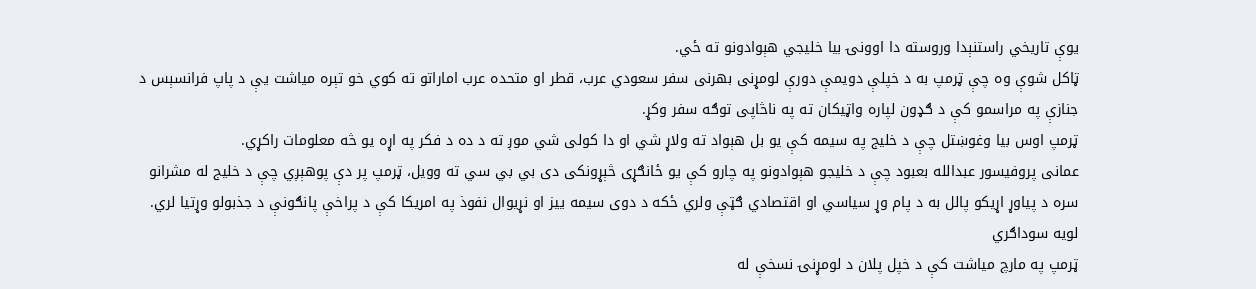یوې تاریخي راستنېدا وروسته دا اوونۍ بیا خلیجي هېوادونو ته ځي.
ټاکل شوې وه چې ټرمپ به د خپلې دویمې دورې لومړنی بهرنی سفر سعودي عرب، قطر او متحده عرب اماراتو ته کوي خو تېره میاشت یې د پاپ فرانسېس د جنازې په مراسمو کې د ګډون لپاره واټیکان ته په ناڅاپی توګه سفر وکړ.
ټرمپ اوس بیا وغوښتل چې د خلیج په سیمه کې یو بل هېواد ته ولاړ شي او دا کولی شي موږ ته د ده د فکر په اړه یو څه معلومات راکړي.
عمانی پروفیسور عبدالله بعبود چې د خلیجو هېوادونو په چارو کې یو ځانګړی څېړونکی دی بي بي سي ته وویل، ټرمپ پر دې پوهېږي چې د خلیج له مشرانو سره د پیاوړ اړیکو پالل به د پام وړ سیاسي او اقتصادي ګټې ولري ځکه د دوی سیمه ییز او نړیوال نفوذ په امریکا کې د پراخې پانګونې د جذبولو وړتیا لري.
لویه سوداګري
ټرمپ په مارچ میاشت کې د خپل پلان د لومړنۍ نسخې له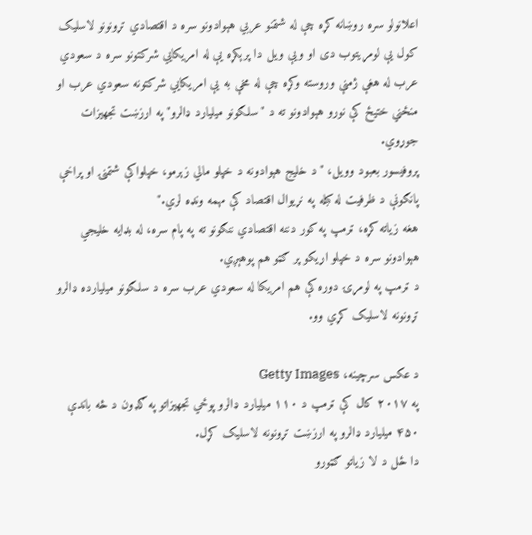اعلانولو سره روښانه کړه چې له شتمنو عربي هېوادونو سره د اقتصادي تړونونو لاسلیک کول یې لومړیتوب دی او ویې ویل دا پرېکړه یې له امریکایي شرکتونو سره د سعودي عرب له هغې ژمنې وروسته وکړه چې له مخې به یې امریکايي شرکتونه سعودي عرب او منځني ختیځ کې نورو هېوادونو ته د "سلګونو میلیارد ډالرو" په ارزښت تجهیزات جوړوي.
پروفیسور بعبود وویل، "د خلیج هېوادونه د خپلو مالي زېرمو، خپلواکې شتمنۍ او پراخې پانګونې د ظرفیت له کبله په نړیوال اقتصاد کې مهمه ونډه لري."
هغه زیاته کړه، ټرمپ په کور دننه اقتصادي ننګونو ته په پام سره، له بډایه خلیجي هېوادونو سره د خپلو اړیکو پر ګټو هم پوهېږي.
د ټرمپ په لومړۍ دوره کې هم امریکا له سعودي عرب سره د سلګونو میلیارده ډالرو تړونونه لاسلیک کړي وو.

د عکس سرچینه، Getty Images
په ۲۰۱۷ کال کې ټرمپ د ۱۱۰ میلیارد ډالرو پوځي تجهیزاتو په ګډون د څه باندې ۴۵۰ میلیارد ډالرو په ارزښت تړونونه لاسلیک کړل.
دا ځل د لا زیاتو ګټورو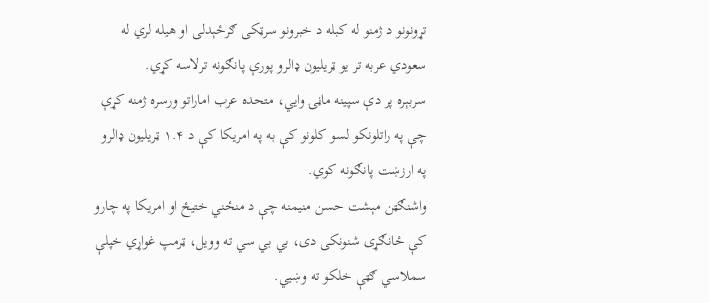تړونونو د ژمنو له کبله د خبرونو سرټکی ګرځېدلی او هیله لري له سعودي عربه تر یو ټریلیون ډالرو پورې پانګونه ترلاسه کړي.
سربېره پر دې سپینه ماڼۍ وايي، متحده عرب اماراتو ورسره ژمنه کړې چې په راتلونکو لسو کلونو کې به په امریکا کې د ۱.۴ ټریلیون ډالرو په ارزښت پانګونه کوي.
واشنګټن مېشت حسن منیمنه چې د منځني ختیځ او امریکا په چارو کې ځانګړی شنونکی دی، بي بي سي ته وویل، ټرمپ غواړي خپلې سملاسي ګټې خلکو ته وښيي.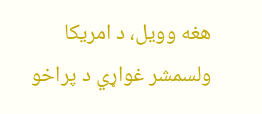هغه وويل، د امريکا ولسمشر غواړي د پراخو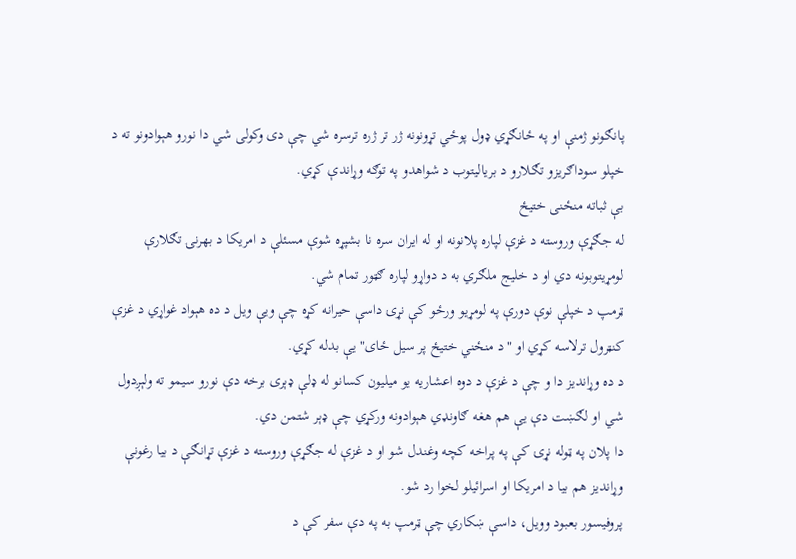پانګونو ژمنې او په ځانګړي ډول پوځي تړونونه ژر تر ژره ترسره شي چې دی وکولی شي دا نورو هېوادونو ته د خپلو سوداګریزو تګلارو د بریالیتوب د شواهدو په توګه وړاندې کړي.
بې ثباته منځنی ختیځ
له جګړې وروسته د غزې لپاره پلانونه او له ایران سره نا بشپړه شوې مسئلې د امریکا د بهرنۍ تګلارې لومړیتوبونه دي او د خلیج ملګري به د دواړو لپاره ګټور تمام شي.
ټرمپ د خپلې نوې دورې په لومړیو ورځو کې نړۍ داسې حیرانه کړه چې ویې ویل د ده هېواد غواړي د غزې کنټرول ترلاسه کړي او "د منځني ختیځ پر سیل ځای" یې بدله کړي.
د ده وړاندیز دا و چې د غزې د دوه اعشاریه یو میلیون کسانو له ډلې ډېری برخه دې نورو سیمو ته ولېږدول شي او لګښت دې یې هم هغه ګاونډي هېوادونه ورکړي چې ډېر شتمن دي.
دا پلان په ټوله نړۍ کې په پراخه کچه وغندل شو او د غزې له جګړې وروسته د غزې تړانګې د بیا رغونې وړاندیز هم بیا د امریکا او اسرائیلو لخوا رد شو.
پروفیسور بعبود وویل، داسې ښکاري چې ټرمپ به په دې سفر کې د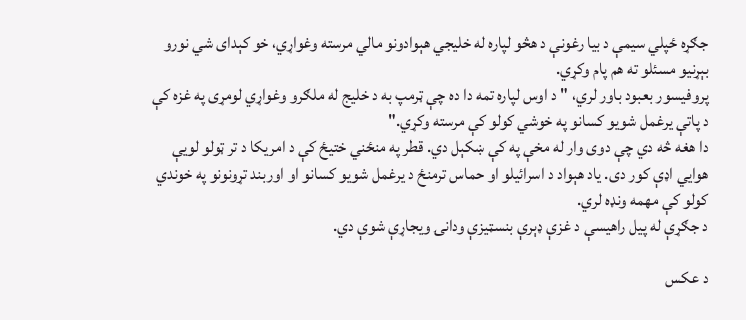جګړه ځپلي سیمې د بیا رغونې د هڅو لپاره له خلیجي هېوادونو مالي مرسته وغواړي، خو کېدای شي نورو بېړنیو مسئلو ته هم پام وکړي.
پروفیسور بعبود باور لري، "د اوس لپاره تمه دا ده چې ټرمپ به د خلیج له ملګرو وغواړي لومړی په غزه کې د پاتې یرغمل شویو کسانو په خوشي کولو کې مرسته وکړي."
دا هغه څه دي چې دوی وار له مخې په کې ښکېل دي. قطر په منځني ختیځ کې د امریکا د تر ټولو لویې هوایي اډې کور دی. یاد هېواد د اسرائیلو او حماس ترمنځ د یرغمل شویو کسانو او اوربند تړونونو په خوندي کولو کې مهمه ونډه لري.
د جګړې له پیل راهیسې د غزې ډېرې بنسټیزې ودانۍ ویجاړې شوې دي.

د عکس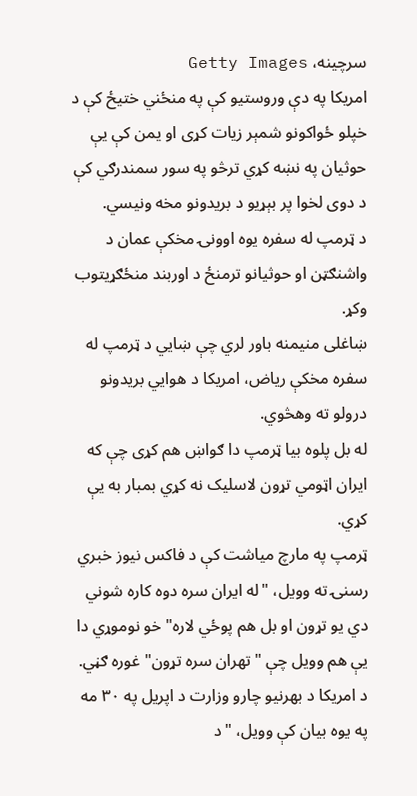سرچینه، Getty Images
امریکا په دې وروستیو کې په منځني ختیځ کې د خپلو ځواکونو شمېر زیات کړی او یمن کې یې حوثیان په نښه کړي ترڅو په سور سمندرګي کې د دوی لخوا پر بېړیو د بریدونو مخه ونیسي.
د ټرمپ له سفره یوه اوونۍ مخکې عمان د واشنګټن او حوثیانو ترمنځ د اوربند منځګړیتوب وکړ.
ښاغلی منیمنه باور لري چې ښايي د ټرمپ له سفره مخکې ریاض، امریکا د هوايي بریدونو درولو ته وهڅوي.
له بل پلوه بیا ټرمپ دا ګواښ هم کړی چې که ایران اټومي تړون لاسلیک نه کړي بمبار به یې کړي.
ټرمپ په مارچ میاشت کې د فاکس نیوز خبري رسنۍ ته وویل، "له ایران سره دوه کاره شوني دي یو تړون او بل هم پوځي لاره" خو نوموړي دا یې هم وویل چې "تهران سره تړون" غوره ګڼي.
د امریکا د بهرنیو چارو وزارت د اپریل په ۳۰ مه په یوه بیان کې وویل، "د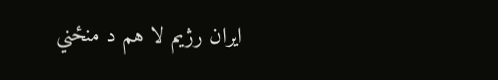ایران رژیم لا هم د منځني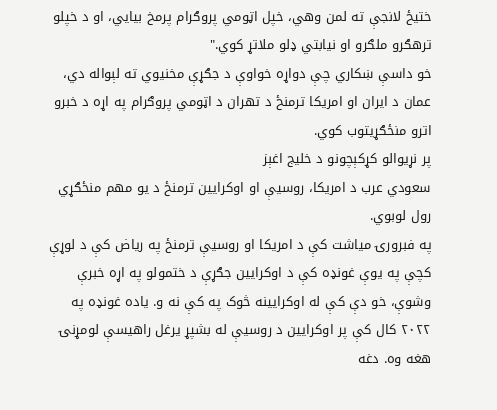ختیځ لانجې ته لمن وهي، خپل اټومي پروګرام پرمخ بیايي، او د خپلو ترهګرو ملګرو او نیابتي ډلو ملاتړ کوي."
خو داسې ښکاري چې دواړه خواوې د جګړې مخنیوي ته لېواله دي، عمان د ایران او امریکا ترمنځ د تهران د اټومي پروګرام په اړه د خبرو اترو منځګړیتوب کوي.
پر نړیوالو کړکېچونو د خلیج اغېز
سعودي عرب د امریکا، روسیې او اوکرایین ترمنځ د یو مهم منځګړي رول لوبوي.
په فبرورۍ میاشت کې د امریکا او روسیې ترمنځ په ریاض کې د لوړې کچې په یوې غونډه کې د اوکرایین جګړې د ختمولو په اړه خبرې وشوې، خو دې کې له اوکرایینه څوک په کې نه و. یاده غونډه په ۲۰۲۲ کال کې پر اوکرایین د روسیې له بشپړ یرغل راهیسې لومړنۍ هغه وه. دغه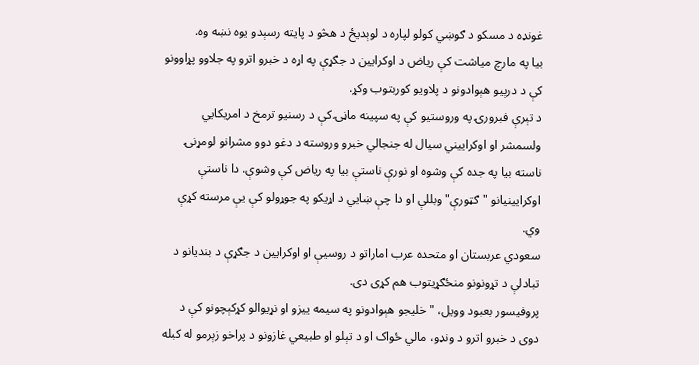غونډه د مسکو د ګوښي کولو لپاره د لوېدیځ د هڅو د پایته رسېدو یوه نښه وه.
بیا په مارچ میاشت کې ریاض د اوکرایین د جګړې په اړه د خبرو اترو په جلاوو پړاوونو کې د درېیو هېوادونو د پلاويو کوربتوب وکړ.
د تېرې فبرورۍ په وروستیو کې په سپینه ماڼۍ کې د رسنیو ترمخ د امریکایي ولسمشر او اوکراييني سيال له جنجالي خبرو وروسته د دغو دوو مشرانو لومړنۍ ناسته بیا په جده کې وشوه او نورې ناستې بیا په ریاض کې وشوې. دا ناستې اوکرایینیانو "ګټورې" وبللې او دا چې ښايي د اړیکو په جوړولو کې یې مرسته کړې وي.
سعودي عربستان او متحده عرب اماراتو د روسیې او اوکرایین د جګړې د بندیانو د تبادلې د تړونونو منځګړیتوب هم کړی دی.
پروفیسور بعبود وویل، "خلیجو هېوادونو په سیمه ییزو او نړیوالو کړکېچونو کې د دوی د خبرو اترو د ونډو، مالي ځواک او د تېلو او طبیعي غازونو د پراخو زېرمو له کبله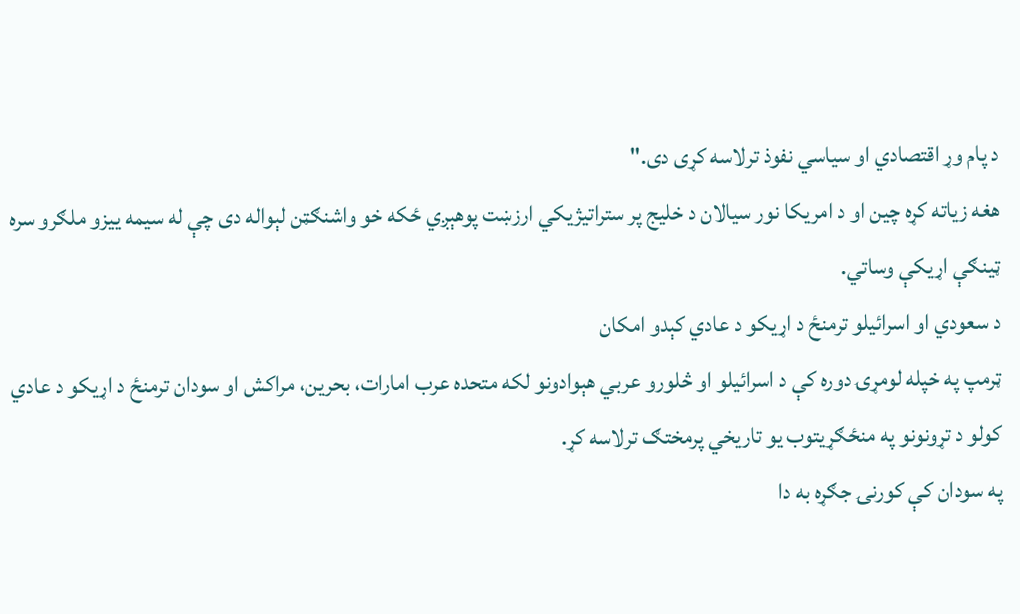د پام وړ اقتصادي او سیاسي نفوذ ترلاسه کړی دی."
هغه زیاته کړه چین او د امریکا نور سیالان د خلیج پر ستراتیژیکي ارزښت پوهېږي ځکه خو واشنګټن لېواله دی چې له سیمه ییزو ملګرو سره ټینګې اړیکې وساتي.
د سعودي او اسرائیلو ترمنځ د اړیکو د عادي کېدو امکان
ټرمپ په خپله لومړۍ دوره کې د اسرائیلو او څلورو عربي هېوادونو لکه متحده عرب امارات، بحرین، مراکش او سودان ترمنځ د اړیکو د عادي کولو د تړونونو په منځګړیتوب یو تاریخي پرمختګ ترلاسه کړ.
په سودان کې کورنۍ جګړه به دا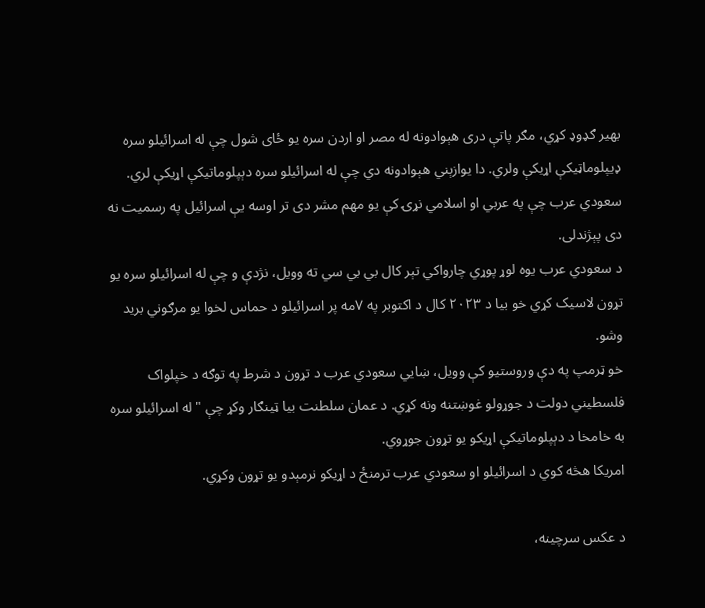بهیر ګډوډ کړي، مګر پاتې دری هېوادونه له مصر او اردن سره یو ځای شول چې له اسرائیلو سره ډیپلوماټیکې اړیکې ولري. دا یوازېني هېوادونه دي چې له اسرائیلو سره دېپلوماتیکې اړیکې لري.
سعودي عرب چې په عربي او اسلامي نړۍ کې یو مهم مشر دی تر اوسه یې اسرائيل په رسميت نه دی پېژندلی.
د سعودي عرب یوه لوړ پوړي چارواکي تېر کال بي بي سي ته وویل، نژدې و چې له اسرائیلو سره یو تړون لاسیک کړي خو بیا د ۲۰۲۳ کال د اکتوبر په ۷مه پر اسرائیلو د حماس لخوا یو مرګوني برید وشو.
خو ټرمپ په دې وروستیو کې وویل، ښايي سعودي عرب د تړون د شرط په توګه د خپلواک فلسطیني دولت د جوړولو غوښتنه ونه کړي. د عمان سلطنت بیا ټینګار وکړ چې "له اسرائیلو سره به خامخا د دېپلوماتیکې اړیکو یو تړون جوړوي.
امریکا هڅه کوي د اسرائیلو او سعودي عرب ترمنځ د اړیکو نرمېدو یو تړون وکړي.

د عکس سرچینه،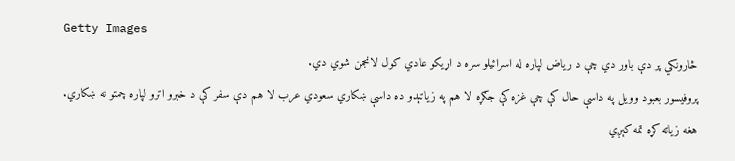Getty Images
څارونکي پر دې باور دي چې د ریاض لپاره له اسرائیلو سره د اړیکو عادي کول لانجمن شوي دي.
پروفیسور بعبود وویل په داسې حال کې چې غزه کې جګړه لا هم په زیاتېدو ده داسې ښکاري سعودي عرب لا هم دې سفر کې د خبرو اترو لپاره چمتو نه ښکاري.
هغه زیاته کړه تمه کېږي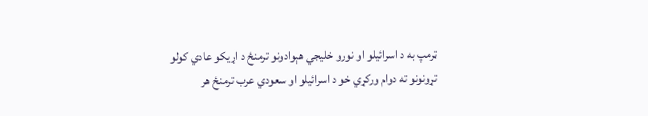ټرمپ به د اسرائیلو او نورو خلیجي هېوادونو ترمنځ د اړیکو عادي کولو تړونونو ته دوام ورکړي خو د اسرائیلو او سعودي عرب ترمنځ هر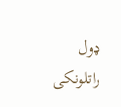ډول راتلونکی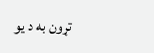تړون به د یو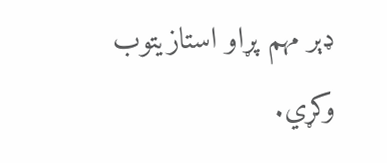ډېر مهم پړاو استازیتوب وکړي.